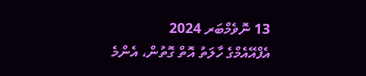13 ނޮވެމްބަރ 2024
އެފްއޭއެމްގެ ހާލަތު އޮތް ގޮތުން، އެންމެ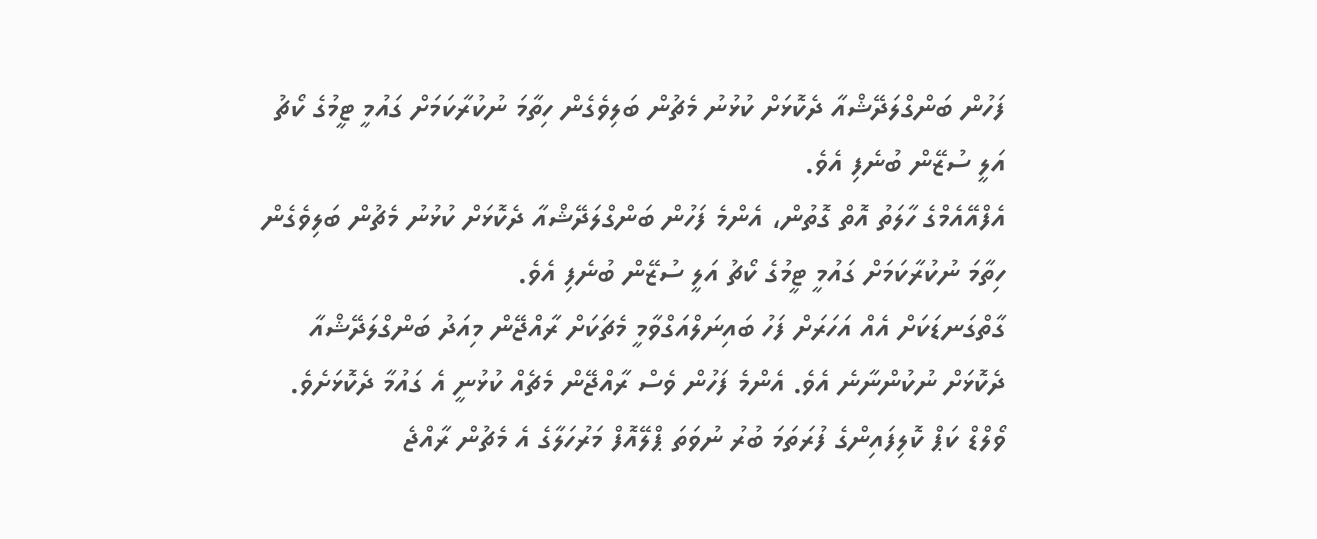ފަހުން ބަންގްލަދޭޝްއާ ދެކޮޅަށް ކުޅުނު މެޗުން ބަލިވެގެން ހިތާމަ ނުކުރާކަމަށް ގައުމީ ޓީމުގެ ކޯޗު އަލީ ސުޒޭން ބުނެފި އެވެ.
އެފްއޭއެމްގެ ހާލަތު އޮތް ގޮތުން، އެންމެ ފަހުން ބަންގްލަދޭޝްއާ ދެކޮޅަށް ކުޅުނު މެޗުން ބަލިވެގެން ހިތާމަ ނުކުރާކަމަށް ގައުމީ ޓީމުގެ ކޯޗު އަލީ ސުޒޭން ބުނެފި އެވެ.
ގާތްގަނޑަކަށް އެއް އަހަރަށް ފަހު ބައިނަލްއަގްވާމީ މެޗަކަށް ރާއްޖޭން މިއަދު ބަންގްލަދޭޝްއާ ދެކޮޅަށް ނުކުންނާނެ އެވެ. އެންމެ ފަހުން ވެސް ރާއްޖޭން މެޗެއް ކުޅުނީ އެ ގައުމާ ދެކޮޅަށެވެ. ވޯލްޑް ކަޕް ކޮލިފައިންގެ ފުރަތަމަ ބުރު ނުވަތަ ޕްލޭއޮފް މަރުހަލާގެ އެ މެޗުން ރާއްޖެ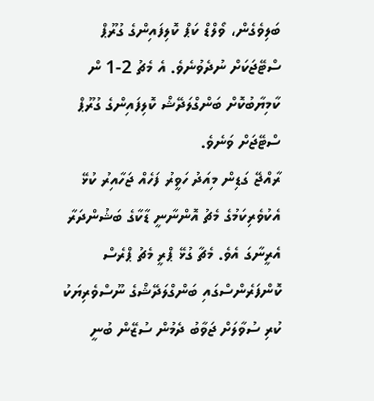ބަލިވެގެން، ވޯލްޑް ކަޕް ކޮލިފައިންގެ ގުރޫޕް ސްޓޭޖަކަށް ނުދެވުނެވެ. އެ މެޗު 2-1 ން ކާމިޔާބުކޮށް ބަންގްލަދޭޝް ކޮލިފައިންގެ ގުރޫޕް ސްޓޭޖަށް ވަނެވެ.
ރާއްޖޭ ގަޑިން މިއަދު ހަވީރު ފަހެއް ޖަހާއިރު ކުޅޭ އެކުވެރިކަމުގެ މެޗު އޮންނާނީ ޑާކާގެ ބަޝުންދަރާ އެރީނާގަ އެވެ. މެޗާ ގުޅޭ ޕްރީ މެޗު ޕްރެސް ކޮންފަރެންސްގައި ބަންގްލަދޭޝްގެ ނޫސްވެރިޔަކު ކުރި ސުވާލަށް ޖަވާބު ދެމުން ސުޒޭން ބުނީ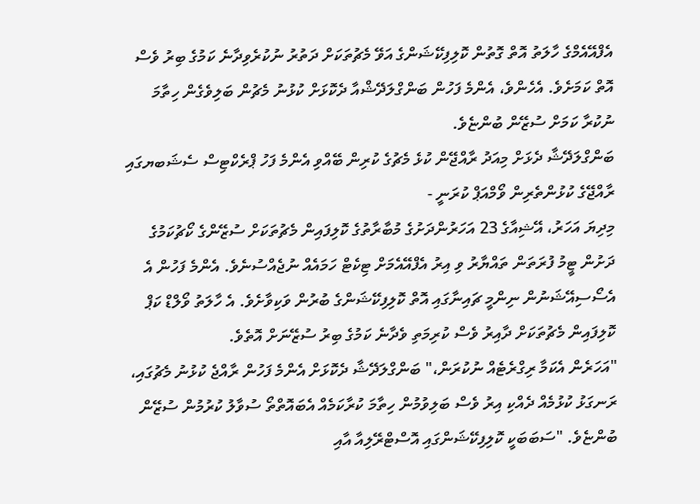އެފްއޭއެމްގެ ހާލަތު އޮތް ގޮތުން ކޮލިފިކޭޝަންގެ އަވޭ މެޗުތަކަށް ދަތުރު ނުކުރެވިދާނެ ކަމުގެ ބިރު ވެސް އޮތް ކަމަށެވެ. އެހެންވެ، އެންމެ ފަހުން ބަންގްލަދޭޝްއާ ދެކޮޅަށް ކުޅުނު މެޗުން ބަލިވެގެން ހިތާމަ ނުކުރާ ކަމަށް ސުޒޭން ބުންޏެވެ.
ބަންގްލަދޭޝާ ދެޅަށް މިއަދު ރާއްޖޭން ކުޅެ މެޗުގެ ކުރިން ބޭއްވި އެންމެ ފަހު ޕްރެކްޓިސް ސެޝަބޔގައި ރާއްޖޭގެ ކުޅުންތެރިން ވޯމްއަޕް ކުރަނީ -
މިދިޔަ އަހަރު، އޭޝިއާގެ 23 އަހަރުންދަށުގެ މުބާރާތުގެ ކޮލިފައިން މެޗުތަކަށް ސުޒޭންގެ ކޯޗުކަމުގެ ދަށުން ޓީމު ފުރަތަން ތައްޔާރު ވި އިރު އެފްއޭއެމަށް ޓިކެޓް ހަމައެއް ނުޖެއްސުނެވެ. އެންމެ ފަހުން އެ އެސޯސިއޭޝަނުން ނިންމީ ޗައިނާގައި އޮތް ކޮލިފިކޭޝަންގެ ބުރުން ވަކިވާށެވެ. އެ ހާލަތު ވޯލްޑް ކަޕް ކޮލިފައިން މެޗުތަކަށް ދާއިރު ވެސް ކުރިމަތި ވެދާނެ ކަމުގެ ބިރު ސުޒޭނަށް އޮތެވެ.
"އަހަރެން އެކަމާ ރިގްރެޓެއް ނުކުރަން،" ބަންގްލަދޭޝާ ދެކޮޅަށް އެންމެ ފަހުން ރާއްޖެ ކުޅުނު މެޗުގައި، ރަނގަޅު ކުޅުމެއް ދެއްކި އިރު ވެސް ބަލިވުމުން ހިތާމަ ކުރާކަމެއް އެބައޮތްތޯ ސުވާލު ކުރުމުން ސުޒޭން ބުންޏެވެ. "ސަބަބަކީ ކޮލިފިކޭޝަންގައި އޮސްޓްރޭލިއާ އާއި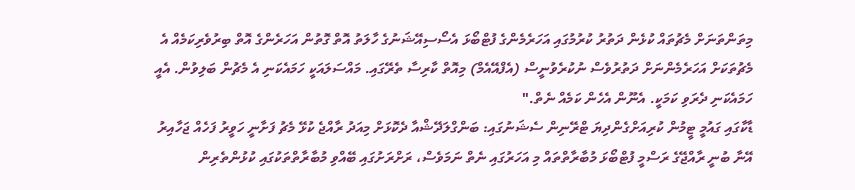މިތަންތަނަށް މެޗުތައް ކުޅެން ދަތުރު ކުރުމުގައި އަހަރެމެންގެ ފުޓްބޯޅަ އެސޯސިއޭޝަނުގެ ހާލަތު އޮތް ގޮތުން އަހަރެންގެ އޮތް ބިރުވެރިކަމެއް އެ މެޗުތަކަށް އަހަރެމެންނަށް ދަތުރުވެސް ނުކުރެވުނީސް (އެފްއޭއެމް) މިއޮތް ކާރިސާ ތެރޭގައި. މައްސަލައަކީ ހަމައެކަނި އެ މެޗުން ބަލިވުން. އެއީ ހަމައެކަނި ދެރަވި ކަމަކީ. އެނޫން އެހެން ކަމެއް ނެތް."
ޑާކާގައި ގައުމީ ޓީމުން ކުރިއަށްގެންދިޔަ ޓްރޭނިން ސެޝަނުގައި: ބަންގްލަދޭޝްއާ ދެކޮޅަށް މިއަދު ރާއްޖެ ކުޅޭ މެޗު ފަށާނީ ހަވީރު ފަހެއް ޖަހާއިރު
އޭނާ ބުނީ ރާއްޖޭގެ ރަސްމީ ފުޓްބޯޅަ މުބާރާތްތައް މި އަހަރުގައި ނެތް ނަމަވެސް، ރަށްރަށުގައި ބޭއްވި މުބާރާތްތަކުގައި ކުޅުންތެރިން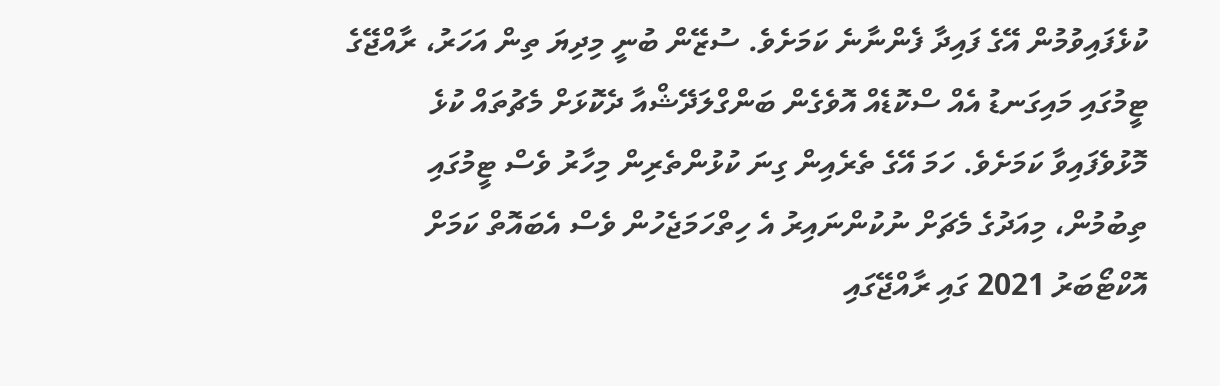ކުޅެފައިވުމުން އޭގެ ފައިދާ ފެންނާނެ ކަމަށެވެ. ސުޒޭން ބުނީ މިދިޔަ ތިން އަހަރު، ރާއްޖޭގެ ޓީމުގައި މައިގަނޑު އެއް ސްކޮޑެއް އޮވެގެން ބަންގްލަދޭޝްއާ ދެކޮޅަށް މެޗުތައް ކުޅެ މޮޅުވެފައިވާ ކަމަށެވެ. ހަމަ އޭގެ ތެރެއިން ގިނަ ކުޅުންތެރިން މިހާރު ވެސް ޓީމުގައި ތިބުމުން، މިއަދުގެ މެޗަށް ނުކުންނައިރު އެ ހިތްހަމަޖެހުން ވެސް އެބައޮތް ކަމަށް އޮކްޓޯބަރު 2021 ގައި ރާއްޖޭގައި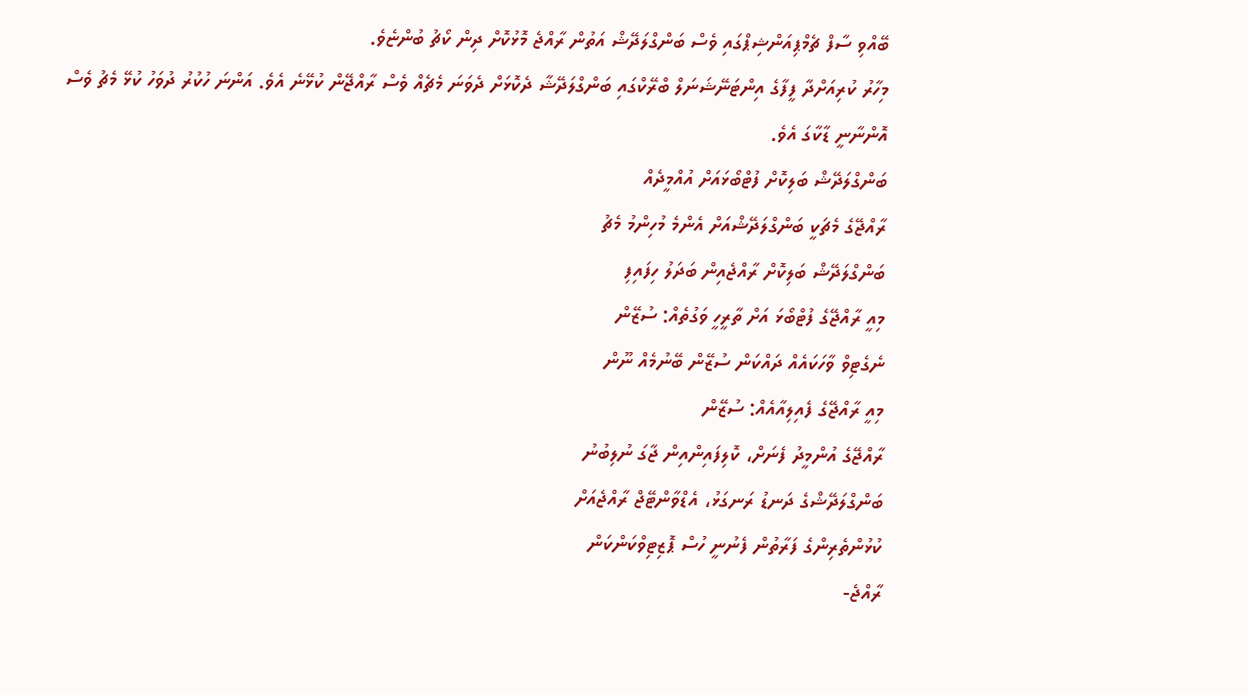ބޭއްވި ސާފް ޗެމްޕިއަންޝިޕްގައި ވެސް ބަންގްލަދޭޝް އަތުން ރާއްޖެ މޮޅުކޮށް ދިން ކޯޗު ބުންޏެވެ.
މިހާރު ކުރިއަށްދާ ފީފާގެ އިންޓަނޭޝަނަލް ބްރޭކްގައި ބަންގްލަދޭޝާ ދެކޮޅަށް ދެވަނަ މެޗެއް ވެސް ރާއްޖޭން ކުޅޭނެ އެވެ. އަންނަ ހުކުރު ދުވަހު ކުޅޭ މެޗު ވެސް އޮންނާނީ ޑާކާގަ އެވެ.
ބަންގްލަދޭޝް ބަލިކޮށް ފުޓްބޯޅައަށް އުއްމީދެއް
ރާއްޖޭގެ މެޗަކީ ބަންގްލަދޭޝްއަށް އެންމެ މުހިންމު މެޗު
ބަންގްލަދޭޝް ބަލިކޮށް ރާއްޖެއިން ބަދަލު ހިފައިފި
މިއީ ރާއްޖޭގެ ފުޓްބޯޅަ އަށް ތާރީހީ ވަގުތެއް: ސުޒޭން
ނެގެޓިވް ވާހަކައެއް ދައްކަން ސުޒޭން ބޭނުމެއް ނޫން
މިއީ ރާއްޖޭގެ ފެއިލިއާއެއް: ސުޒޭން
ރާއްޖޭގެ އުންމީދު ފެނަށް، ކޮލިފައިންއިން ޖާގަ ނުލިބުނު
ބަންގްލަދޭޝްގެ ދަނޑު ރަނގަޅު، އެޑްވާންޓޭޖް ރާއްޖެއަށް
ކުޅުންތެރިންގެ ފަރާތުން ފެނުނީ ހުސް ޕޮޒިޓިވްކަންކަން
ރާއްޖެ-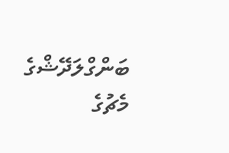ބަންގްލަދޭޝްގެ މެޗުގެ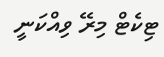ޓިކެޓް މިރޭ ވިއްކަނީ